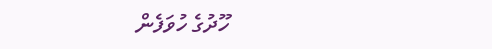ހޫދުގެ ހުވަފެން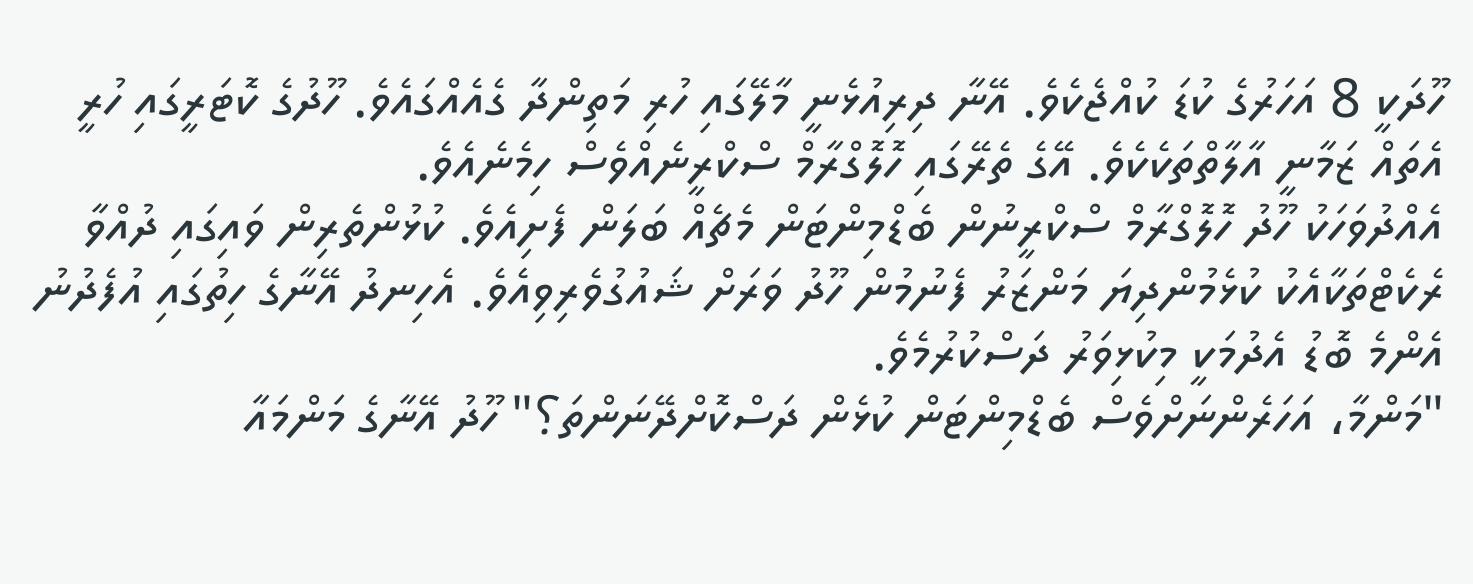ހޫދަކީ 8 އަހަރުގެ ކުޑަ ކުއްޖެކެވެ. އޭނާ ދިރިއުޅެނީ މާލޭގައި ހުރި މަތިންދާ ގެއެއްގައެވެ. ހޫދުގެ ކޮޓަރީގައި ހުރީ އެތައް ޒަމާނީ އާލާތްތަކެކެވެ. އޭގެ ތެރޭގައި ހޮލޮގްރާމް ސްކްރީނެއްވެސް ހިމެނެއެވެ.
އެއްދުވަހަކު ހޫދު ހޮލޮގްރާމް ސްކްރީނުން ބެޑްމިންޓަން މެޗެއް ބަލަން ފެށިއެވެ. ކުޅުންތެރިން ވައިގައި ދުއްވާ ރެކެޓްތަކާއެކު ކުޅެމުންދިޔަ މަންޒަރު ފެނުމުން ހޫދު ވަރަށް ޝައުގުވެރިވިއެވެ. އެހިނދު އޭނާގެ ހިތުގައި އުފެދުނު އެންމެ ބޮޑު އެދުމަކީ މިކުޅިވަރު ދަސްކުރުމެވެ.
"މަންމާ، އަހަރެންނަށްވެސް ބެޑްމިންޓަން ކުޅެން ދަސްކޮށްދޭނަންތަ؟" ހޫދު އޭނާގެ މަންމައާ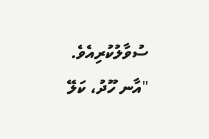ސުވާލުކުރިއެވެ.
"އާނ ހޫދު، ކަލޭ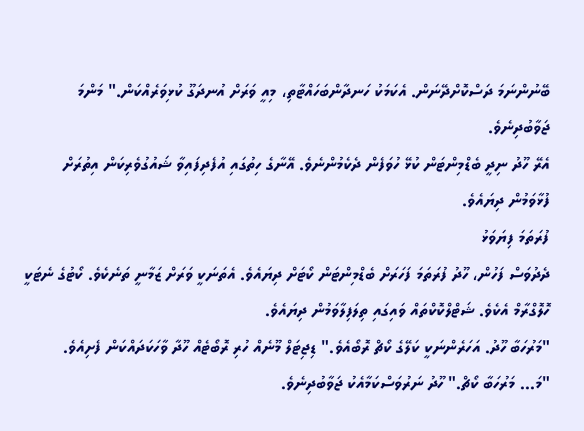ބޭނުންނަމަ ދަސްކޮށްދޭނަން. އެކަމަކު ހަނދާންބަހައްޓާތި، މިއީ ވަރަށް އުނދަގޫ ކުޅިވަރެއްކަން." މަންމަ ޖަވާބުދިނެވެ.
އެރޭ ހޫދު ނިދީ ބެޑްމިންޓަން ކުޅޭ ހުވަފެން ދެކެމުންނެވެ. އޭނާގެ ހިތުގައި އުފެދިފައިވާ ޝައުގުވެރިކަން އިތުރަށް ފުޅާވަމުން ދިޔައެވެ.
ފުރަތަމަ ފިޔަވަޅު
ދެދުވަސް ފަހުން، ހޫދު ފުރަތަމަ ފަހަރަށް ބެޑްމިންޓަން ކޯޓަށް ދިޔައެވެ. އެތަނަކީ ވަރަށް ޒަމާނީ ތަނެކެވެ. ކޯޓުގެ ނެޓަކީ ހޮލޮގްރާމް އެކެވެ. ޝަޓްލްކޮކްތައް ވައިގައި ތިލަފިލާވަމުން ދިޔައެވެ.
"މަރުހަބާ ހޫދު. އަހަރެންނަކީ ކަލޭގެ ކޯޗް ރޮބޯއެވެ." ޑިޖިޓަލް މޫނެއް ހުރި ރޮބޯޓެއް ހޫދާ ވާހަކަދައްކަން ފެށިއެވެ.
"މަ... މަރުހަބާ ކޯޗް." ހޫދު ނަރުވަސްކަމާއެކު ޖަވާބުދިނެވެ.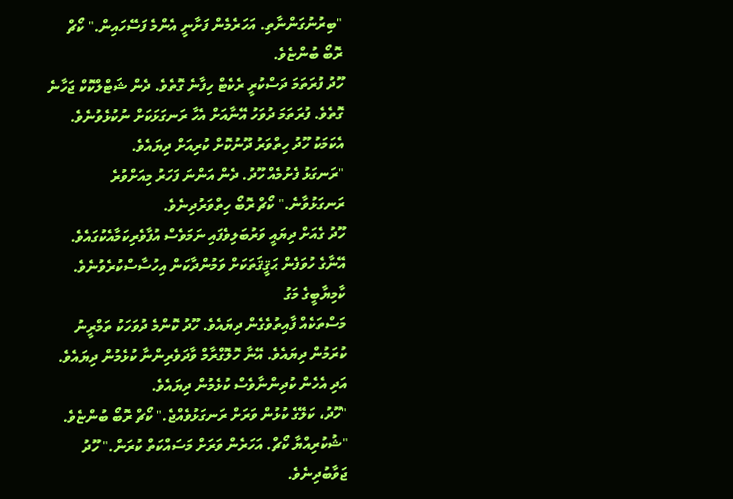"ބިރުނުގަންނާތި. އަހަރެމެން ފަށާނީ އެންމެ ފަސޭހައިން." ކޯޗް ރޮބޯ ބުންޏެވެ.
ހޫދު ފުރަތަމަ ދަސްކުރީ ރެކެޓް ހިފާނެ ގޮތެވެ. ދެން ޝަޓްލްކޮކް ޖަހާނެ ގޮތެވެ. ފުރަތަމަ ދުވަހު އޭނާއަށް އެހާ ރަނގަޅަކަށް ނުކުޅެވުނެވެ. އެކަމަކު ހޫދު ހިތްވަރު ދޫނުކޮށް ކުރިއަށް ދިޔައެވެ.
"ރަނގަޅު ފެށުމެއް ހޫދު. ދެން އަންނަ ފަހަރު މިއަށްވުރެ ރަނގަޅުވާނެ." ކޯޗް ރޮބޯ ހިތްވަރުދިނެވެ.
ހޫދު ގެއަށް ދިޔައީ ވަރުބަލިވެފައި ނަމަވެސް އުފާވެރިކަމާއެކުގައެވެ. އޭނާގެ ހުވަފެން ޙަޤީޤަތަކަށް ވަމުންދާކަން އިހުސާސްކުރެވުނެވެ.
ކާމިޔާބީގެ މަގު
މަސްތަކެއް ފާއިތުވެގެން ދިޔައެވެ. ހޫދު ކޮންމެ ދުވަހަކު ތަމްރީނު ކުރަމުން ދިޔައެވެ. އޭނާ ހޮލޮގްރާމް ވާދަވެރިންނާ ކުޅެމުން ދިޔައެވެ. އަދި އެހެން ކުދިންނާވެސް ކުޅެމުން ދިޔައެވެ.
"ހޫދު، ކަލޭގެ ކުޅުން ވަރަށް ރަނގަޅުވެއްޖެ." ކޯޗް ރޮބޯ ބުންޏެވެ.
"ޝުކުރިއްޔާ ކޯޗް. އަހަރެން ވަރަށް މަސައްކަތް ކުރަން." ހޫދު ޖަވާބުދިނެވެ.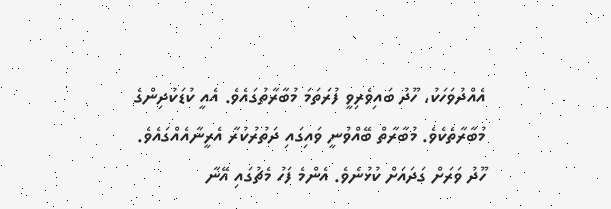އެއްދުވަހަކު، ހޫދު ބައިވެރިވީ ފުރަތަމަ މުބާރާތުގައެވެ. އެއީ ކުޑަކުދިންގެ މުބާރާތެކެވެ. މުބާރާތް ބޭއްވުނީ ވައިގައި ދަތުރުކުރާ އެރީނާއެއްގައެވެ.
ހޫދު ވަރަށް ގަދައަށް ކުޅުނެވެ. އެންމެ ފަހު މެޗުގައި އޭނާ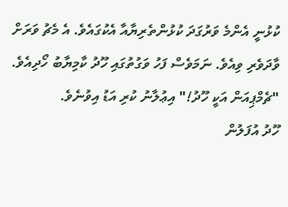ކުޅުނީ އެންމެ ވަރުގަދަ ކުޅުންތެރިޔާއާ އެކުގައެވެ. އެ މެޗު ވަރަށް ވާދަވެރި ވިއެވެ. ނަމަވެސް ފަހު ވަގުތުގައި ހޫދު ކާމިޔާބު ހޯދިއެވެ.
"ޗެމްޕިއަން އަކީ ހޫދު!" އިޢުލާނު ކުރި އަޑު އިވުނެވެ.
ހޫދު އުފަލުން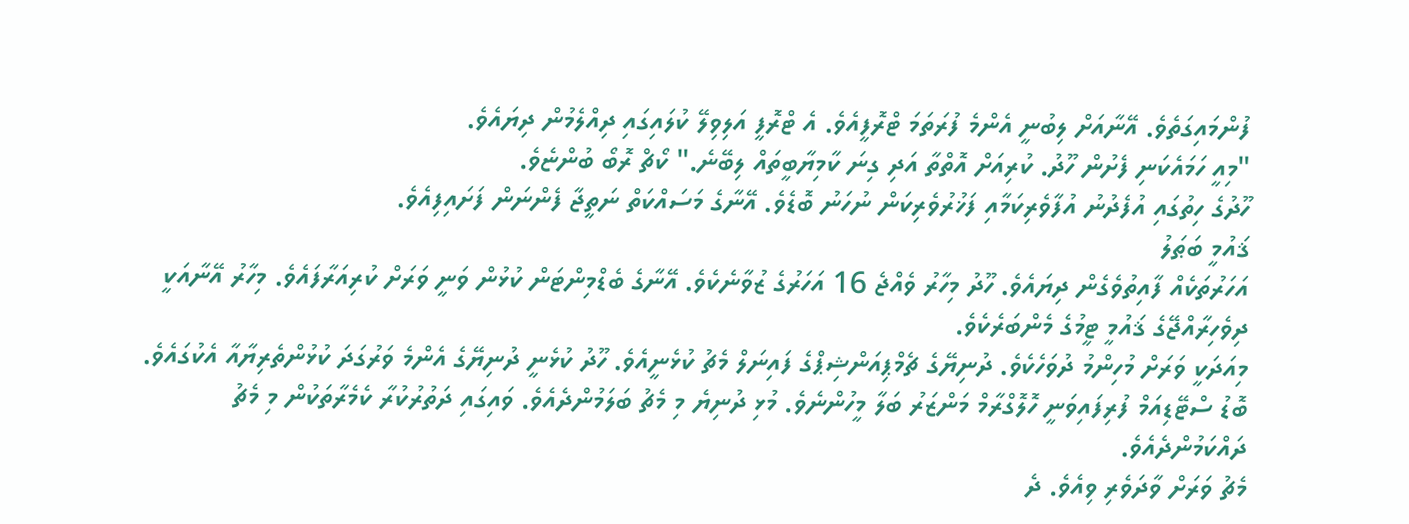ފުންމައިގަތެވެ. އޭނާއަށް ލިބުނީ އެންމެ ފުރަތަމަ ޓްރޮފީއެވެ. އެ ޓްރޮފީ އަލިވިލޭ ކުލައިގައި ދިއްލެމުން ދިޔައެވެ.
"މިއީ ހަމައެކަނި ފެށުން ހޫދު. ކުރިއަށް އޮތްތާ އަދި ގިނަ ކާމިޔާބީތައް ލިބޭނެ." ކޯޗް ރޮބޯ ބުންޏެވެ.
ހޫދުގެ ހިތުގައި އުފެދުނު އުފާވެރިކަމާއި ފަޚުރުވެރިކަން ނުހަނު ބޮޑެވެ. އޭނާގެ މަސައްކަތް ނަތީޖާ ފެންނަން ފަށައިފިއެވެ.
ޤައުމީ ބަޠަލު
އަހަރުތަކެއް ފާއިތުވެގެން ދިޔައެވެ. ހޫދު މިހާރު ވެއްޖެ 16 އަހަރުގެ ޒުވާނެކެވެ. އޭނާގެ ބެޑްމިންޓަން ކުޅުން ވަނީ ވަރަށް ކުރިއަރާފައެވެ. މިހާރު އޭނާއަކީ ދިވެހިރާއްޖޭގެ ޤައުމީ ޓީމުގެ މެންބަރެކެވެ.
މިއަދަކީ ވަރަށް މުހިންމު ދުވަހެކެވެ. ދުނިޔޭގެ ޗެމްޕިއަންޝިޕްގެ ފައިނަލް މެޗު ކުޅެނީއެވެ. ހޫދު ކުޅެނީ ދުނިޔޭގެ އެންމެ ވަރުގަދަ ކުޅުންތެރިޔާއާ އެކުގައެވެ.
ބޮޑު ސްޓޭޑިއަމް ފުރިފައިވަނީ ހޮލޮގްރާމް މަންޒަރު ބަލާ މީހުންނެވެ. މުޅި ދުނިޔެ މި މެޗު ބަލަމުންދެއެވެ. ވައިގައި ދަތުރުކުރާ ކެމެރާތަކުން މި މެޗު ދައްކަމުންދެއެވެ.
މެޗު ވަރަށް ވާދަވެރި ވިއެވެ. ދެ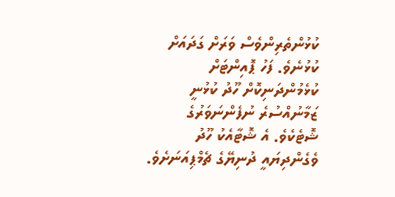ކުޅުންތެރިންވެސް ވަރަށް ގަދައަށް ކުޅުނެވެ. ފަހު ޕޮއިންޓަށް ކުޅެމުންދަނިކޮށް ހޫދު ކުޅުނީ ޒަމާނުއްސުރެ ނުފެންނަވަރުގެ ޝޮޓެކެވެ. އެ ޝޮޓާއެކު ހޫދު ވެގެންދިޔައީ ދުނިޔޭގެ ޗެމްޕިއަނަށެވެ.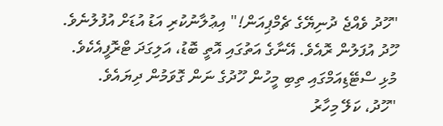"ހޫދު ވެއްޖެ ދުނިޔޭގެ ޗެމްޕިއަން!" އިޢުލާނުކުރި އަޑު އުޑަށް އުފުލުނެވެ.
ހޫދު އުފަލުން ރޮއެވެ. އޭނާގެ އަތުގައި އޮތީ ބޮޑު، އަލިގަދަ ޓްރޮފީއެކެވެ. މުޅި ސްޓޭޑިއަމްގައި ތިބި މީހުން ހޫދުގެ ނަން ގޮވަމުން ދިޔައެވެ.
"ހޫދު، ކަލޭ މިހާރު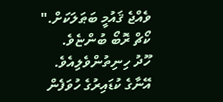ވެއްޖެ ޤައުމީ ބަޠަލަކަށް." ކޯޗް ރޮބޯ ބުންޏެވެ.
ހޫދު ހިނިތުންވެލިއެވެ. އޭނާގެ ކުޑައިރުގެ ހުވަފެން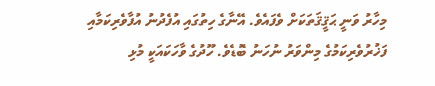މިހާރު ވަނީ ޙަޤީޤަތަކަށް ވެފައެވެ. އޭނާގެ ހިތުގައި އުފެދުނު އުފާވެރިކަމާއި ފަޚުރުވެރިކަމުގެ މިންވަރު ނުހަނު ބޮޑެވެ. ހޫދުގެ ވާހަކައަކީ މުޅި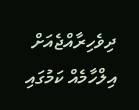ދިވެހިރާއްޖެއަށް އިލްހާމެއް ކަމުގައި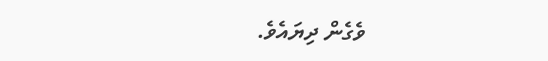ވެގެން ދިޔައެވެ.